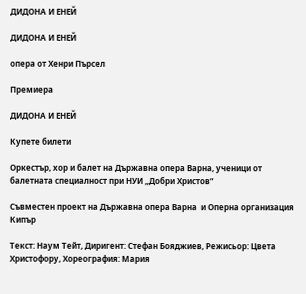ДИДОНА И ЕНЕЙ

ДИДОНА И ЕНЕЙ

опера от Хенри Пърсел

Премиера

ДИДОНА И ЕНЕЙ

Купете билети

Оркестър, хор и балет на Държавна опера Варна, ученици от балетната специалност при НУИ „Добри Христов”

Съвместен проект на Държавна опера Варна  и Оперна организация Кипър

Текст: Наум Тейт, Диригент: Стефан Бояджиев, Режисьор: Цвета Христофору, Хореография: Мария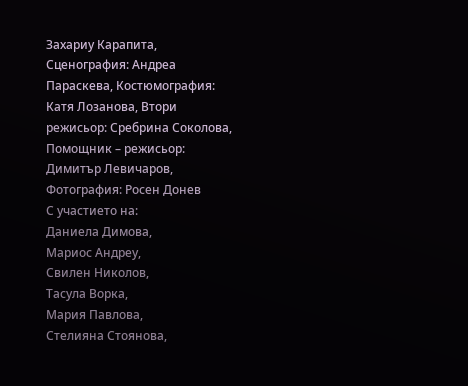Захариу Карапита, Сценография: Андреа Параскева, Костюмография: Катя Лозанова, Втори режисьор: Сребрина Соколова, Помощник – режисьор: Димитър Левичаров, Фотография: Росен Донев
С участието на:
Даниела Димова,
Мариос Андреу,
Свилен Николов,
Тасула Ворка,
Мария Павлова,
Стелияна Стоянова,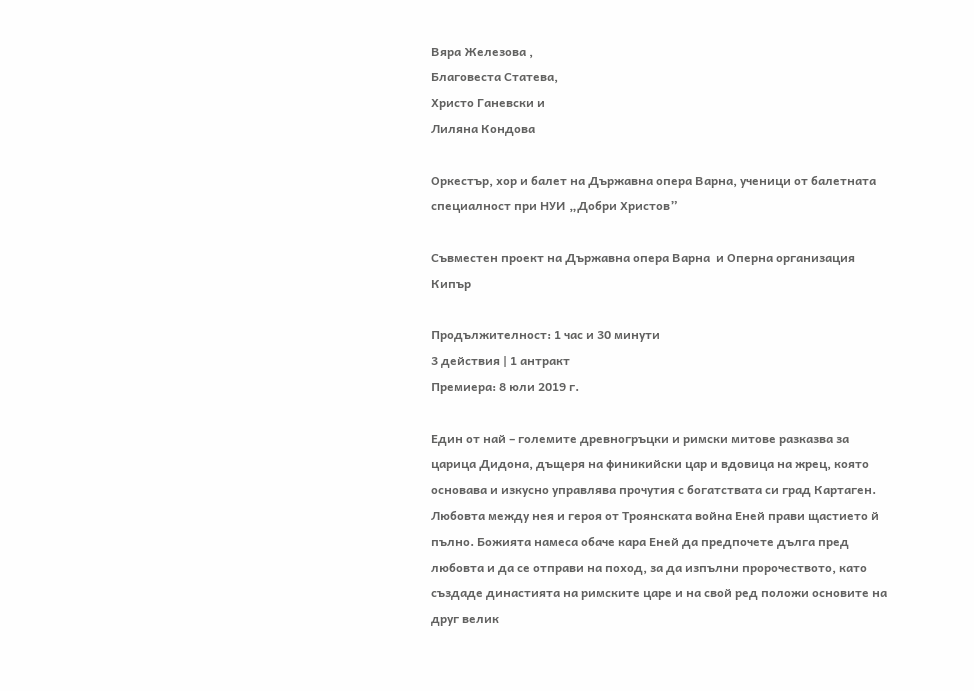Вяра Железова ,
Благовеста Статева,
Христо Ганевски и
Лиляна Кондова

Оркестър, хор и балет на Държавна опера Варна, ученици от балетната специалност при НУИ „Добри Христов”

Съвместен проект на Държавна опера Варна  и Оперна организация Кипър

Продължителност: 1 час и 30 минути
3 действия | 1 антракт
Премиера: 8 юли 2019 г.

Един от най – големите древногръцки и римски митове разказва за царица Дидона, дъщеря на финикийски цар и вдовица на жрец, която основава и изкусно управлява прочутия с богатствата си град Картаген. Любовта между нея и героя от Троянската война Еней прави щастието й пълно. Божията намеса обаче кара Еней да предпочете дълга пред любовта и да се отправи на поход, за да изпълни пророчеството, като създаде династията на римските царе и на свой ред положи основите на друг велик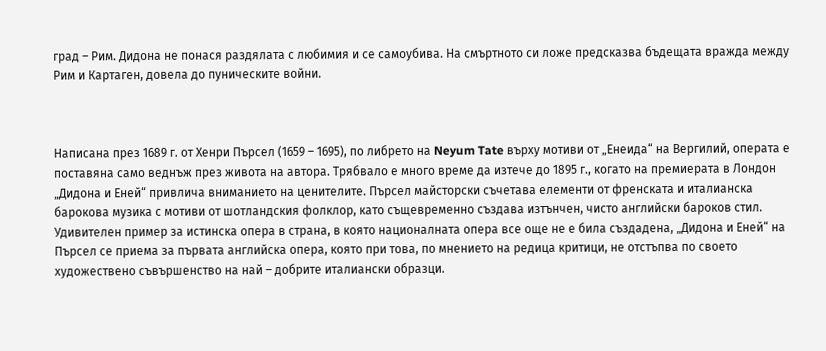град – Рим. Дидона не понася раздялата с любимия и се самоубива. На смъртното си ложе предсказва бъдещата вражда между Рим и Картаген, довела до пуническите войни.



Написана през 1689 г. от Хенри Пърсел (1659 – 1695), по либрето на Neyum Tate върху мотиви от „Енеида“ на Вергилий, операта е поставяна само веднъж през живота на автора. Трябвало е много време да изтече до 1895 г., когато на премиерата в Лондон „Дидона и Еней“ привлича вниманието на ценителите. Пърсел майсторски съчетава елементи от френската и италианска барокова музика с мотиви от шотландския фолклор, като същевременно създава изтънчен, чисто английски бароков стил. Удивителен пример за истинска опера в страна, в която националната опера все още не е била създадена, „Дидона и Еней“ на Пърсел се приема за първата английска опера, която при това, по мнението на редица критици, не отстъпва по своето художествено съвършенство на най – добрите италиански образци.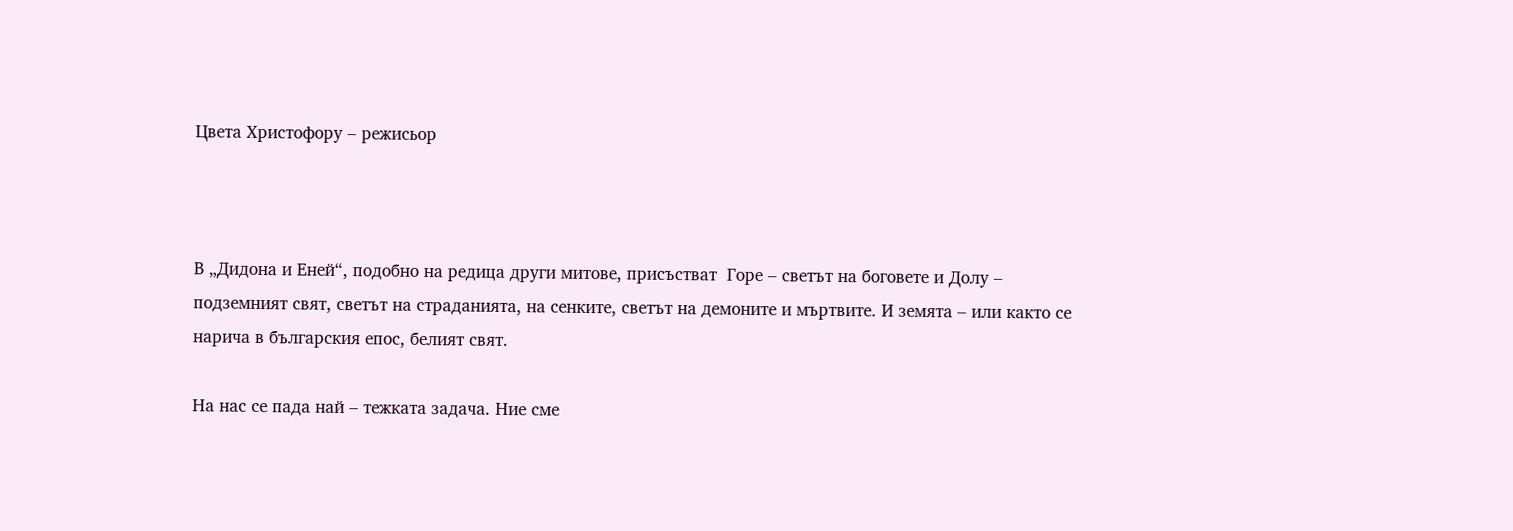Цвета Христофору – режисьор



В „Дидона и Еней“, подобно на редица други митове, присъстват  Горе – светът на боговете и Долу – подземният свят, светът на страданията, на сенките, светът на демоните и мъртвите. И земята – или както се нарича в българския епос, белият свят.

На нас се пада най – тежката задача. Ние сме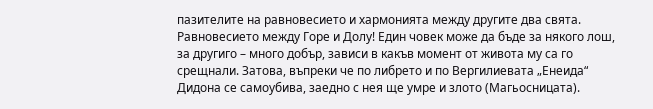пазителите на равновесието и хармонията между другите два свята. Равновесието между Горе и Долу! Един човек може да бъде за някого лош, за другиго – много добър, зависи в какъв момент от живота му са го срещнали. Затова, въпреки че по либрето и по Вергилиевата „Енеида“ Дидона се самоубива, заедно с нея ще умре и злото (Магьосницата).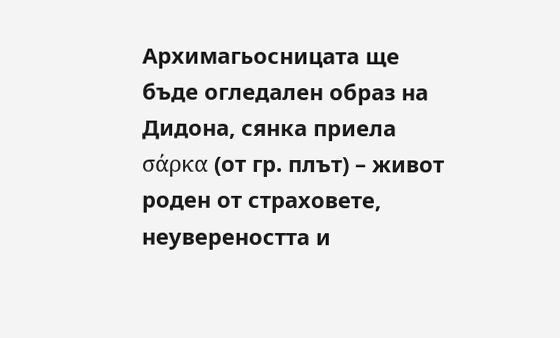Архимагьосницата ще бъде огледален образ на Дидона, сянка приела σάρκα (от гр. плът) – живот роден от страховете, неувереността и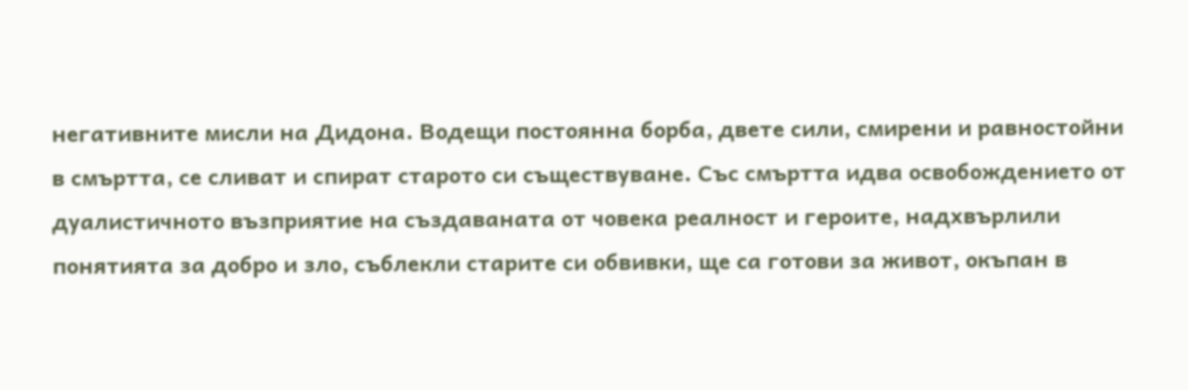негативните мисли на Дидона. Водещи постоянна борба, двете сили, смирени и равностойни в смъртта, се сливат и спират старото си съществуване. Със смъртта идва освобождението от дуалистичното възприятие на създаваната от човека реалност и героите, надхвърлили понятията за добро и зло, съблекли старите си обвивки, ще са готови за живот, окъпан в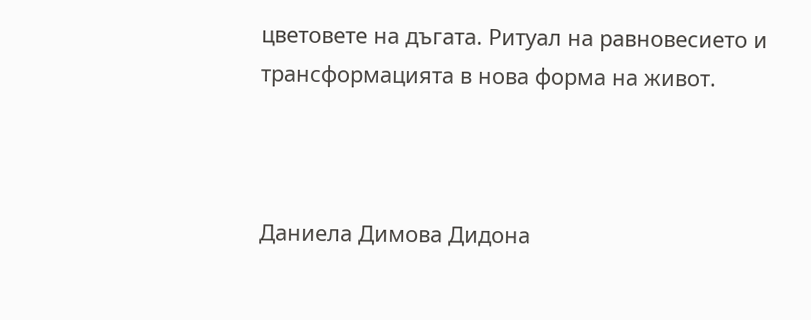цветовете на дъгата. Ритуал на равновесието и трансформацията в нова форма на живот.



Даниела Димова Дидона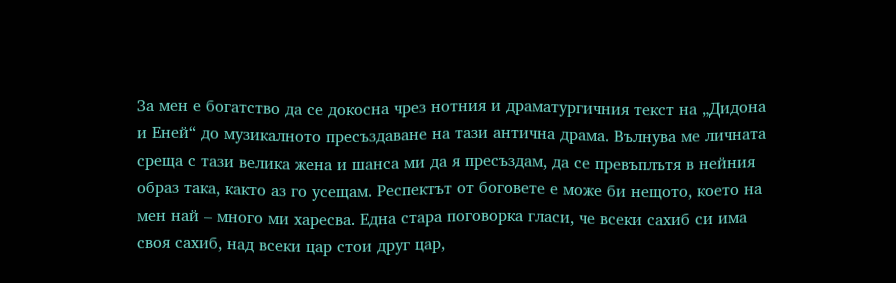За мен е богатство да се докосна чрез нотния и драматургичния текст на „Дидона и Еней“ до музикалното пресъздаване на тази антична драма. Вълнува ме личната среща с тази велика жена и шанса ми да я пресъздам, да се превъплътя в нейния образ така, както аз го усещам. Респектът от боговете е може би нещото, което на мен най – много ми харесва. Една стара поговорка гласи, че всеки сахиб си има своя сахиб, над всеки цар стои друг цар,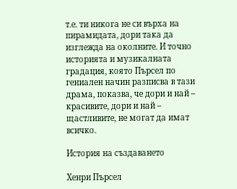т.е. ти никога не си върха на пирамидата, дори така да изглежда на околните. И точно историята и музикалната градация, която Пърсел по гениален начин разписва в тази драма, показва, че дори и най – красивите, дори и най – щастливите, не могат да имат всичко.

История на създаването

Хенри Пърсел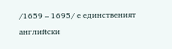/1659 – 1695/ е единственият английски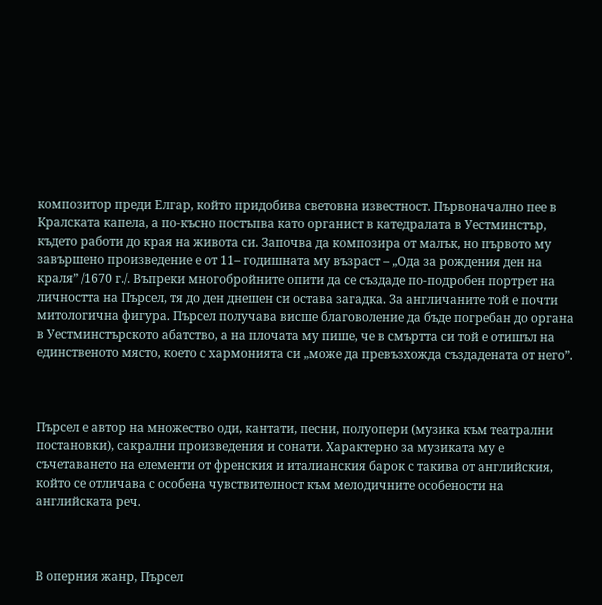композитор преди Елгар, който придобива световна известност. Първоначално пее в Кралската капела, а по-късно постъпва като органист в катедралата в Уестминстър, където работи до края на живота си. Започва да композира от малък, но първото му завършено произведение е от 11– годишната му възраст – „Ода за рождения ден на краля” /1670 г./. Въпреки многобройните опити да се създаде по-подробен портрет на личността на Пърсел, тя до ден днешен си остава загадка. За англичаните той е почти митологична фигура. Пърсел получава висше благоволение да бъде погребан до органа в Уестминстърското абатство, а на плочата му пише, че в смъртта си той е отишъл на единственото място, което с хармонията си „може да превъзхожда създадената от него”.



Пърсел е автор на множество оди, кантати, песни, полуопери (музика към театрални постановки), сакрални произведения и сонати. Характерно за музиката му е съчетаването на елементи от френския и италианския барок с такива от английския, който се отличава с особена чувствителност към мелодичните особености на английската реч.



В оперния жанр, Пърсел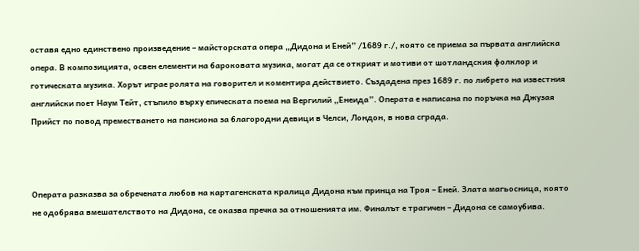оставя едно единствено произведение – майсторската опера „Дидона и Еней” /1689 г./, която се приема за първата английска опера. В композицията, освен елементи на бароковата музика, могат да се открият и мотиви от шотландския фолклор и готическата музика. Хорът играе ролята на говорител и коментира действието. Създадена през 1689 г. по либрето на известния английски поет Наум Тейт, стъпило върху епическата поема на Вергилий „Енеида”. Операта е написана по поръчка на Джузая Прийст по повод преместването на пансиона за благородни девици в Челси, Лондон, в нова сграда.



Операта разказва за обречената любов на картагенската кралица Дидона към принца на Троя – Еней. Злата магьосница, която не одобрява вмешателството на Дидона, се оказва пречка за отношенията им. Финалът е трагичен – Дидона се самоубива.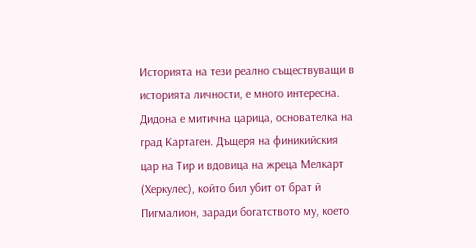Историята на тези реално съществуващи в историята личности, е много интересна. Дидона е митична царица, основателка на град Картаген. Дъщеря на финикийския цар на Тир и вдовица на жреца Мелкарт (Херкулес), който бил убит от брат й Пигмалион, заради богатството му, което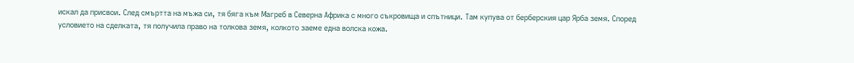искал да присвои. След смъртта на мъжа си, тя бяга към Магреб в Северна Африка с много съкровища и спътници. Там купува от берберския цар Ярба земя. Според условието на сделката, тя получила право на толкова земя, колкото заеме една волска кожа.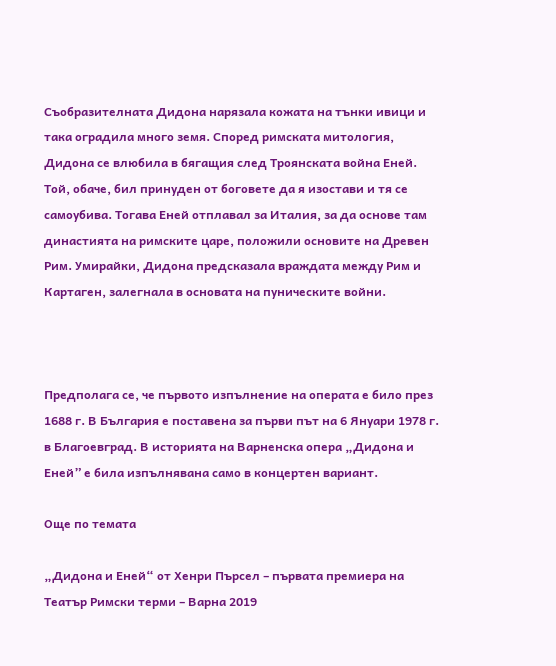Съобразителната Дидона нарязала кожата на тънки ивици и така оградила много земя. Според римската митология, Дидона се влюбила в бягащия след Троянската война Еней. Той, обаче, бил принуден от боговете да я изостави и тя се самоубива. Тогава Еней отплавал за Италия, за да основе там династията на римските царе, положили основите на Древен Рим. Умирайки, Дидона предсказала враждата между Рим и Картаген, залегнала в основата на пуническите войни.



Предполага се, че първото изпълнение на операта е било през 1688 г. В България е поставена за първи път на 6 Януари 1978 г. в Благоевград. В историята на Варненска опера „Дидона и Еней” е била изпълнявана само в концертен вариант.

Още по темата

„Дидона и Еней“ от Хенри Пърсел – първата премиера на Театър Римски терми – Варна 2019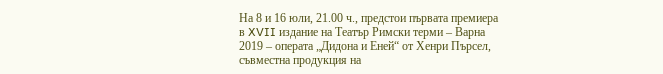На 8 и 16 юли, 21.00 ч., предстои първата премиера в XVII издание на Театър Римски терми – Варна 2019 – операта „Дидона и Еней“ от Хенри Пърсел, съвместна продукция на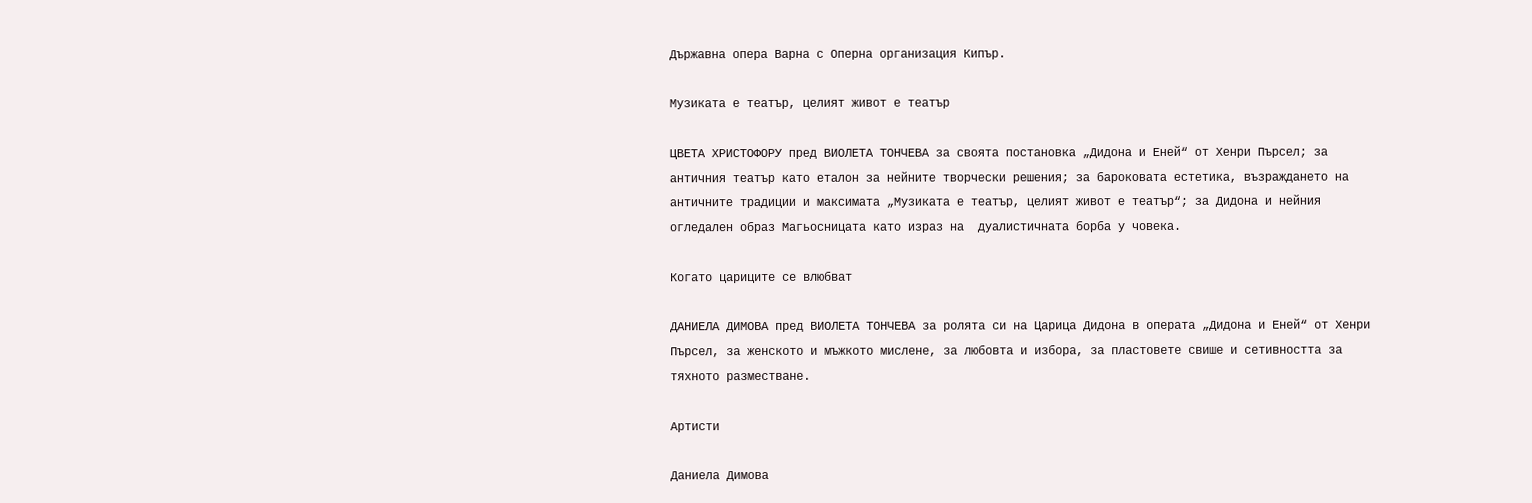Държавна опера Варна с Оперна организация Кипър.

Музиката е театър, целият живот е театър

ЦВЕТА ХРИСТОФОРУ пред ВИОЛЕТА ТОНЧЕВА за своята постановка „Дидона и Еней“ от Хенри Пърсел; за античния театър като еталон за нейните творчески решения; за бароковата естетика, възраждането на античните традиции и максимата „Музиката е театър, целият живот е театър“; за Дидона и нейния огледален образ Магьосницата като израз на  дуалистичната борба у човека.

Когато цариците се влюбват

ДАНИЕЛА ДИМОВА пред ВИОЛЕТА ТОНЧЕВА за ролята си на Царица Дидона в операта „Дидона и Еней“ от Хенри Пърсел, за женското и мъжкото мислене, за любовта и избора, за пластовете свише и сетивността за тяхното разместване.

Артисти

Даниела Димова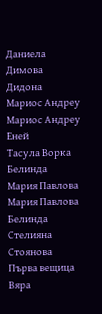Даниела Димова
Дидона
Мариос Андреу
Мариос Андреу
Еней
Тасула Ворка
Белинда
Мария Павлова
Мария Павлова
Белинда
Стелияна Стоянова
Първа вещица
Вяра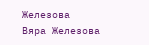Железова
Вяра Железова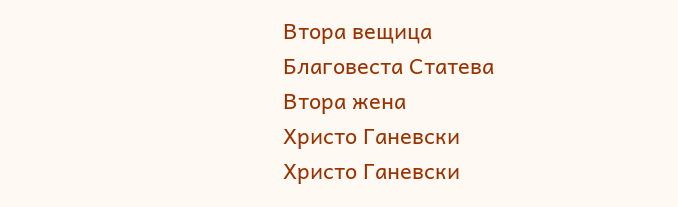Втора вещица
Благовеста Статева
Втора жена
Христо Ганевски
Христо Ганевски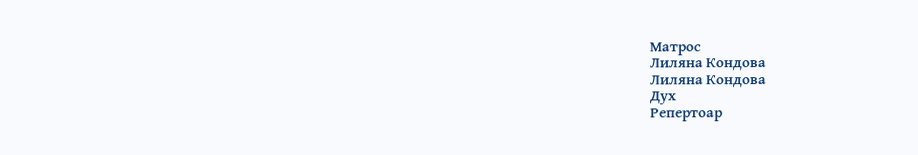Матрос
Лиляна Кондова
Лиляна Кондова
Дух
Репертоар